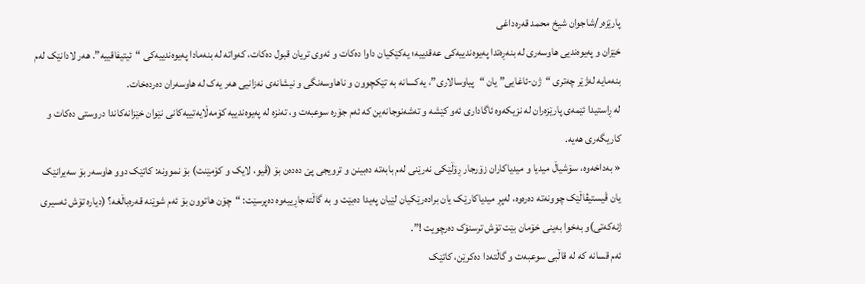پارێزەر/شاجوان شیخ محمد قەرەداغی
خێزان و پەیوەندیی هاوسەری لە بنەڕەتدا پەیوەندییەکی عەقدییە؛ یەکێکیان داوا دەکات و ئەوی تریان قبول دەکات، کەواتە لە بنەمادا پەیوەندییەکی “ئیتیفاقییە”. هەر لادانێک لەم بنەمایە لەژێر چەتری “ژن-ئاغایی” یان “پیاوسالاری”، یەکسانە بە تێکچوون و ناهاوسەنگی و نیشانەی نەزانیی هەر یەک لە هاوسەران دەردەخات.
لە ڕاستیدا ئێمەی پارێزەران لە نزیکەوە ئاگاداری ئەو کێشە و تەشەنوجانەین کە ئەم جۆرە سوعبەت و، تەنزە لە پەیوەندییە کۆمەڵایەتییەکانی نێوان خێزانەکاندا دروستی دەکات و کاریگەری هەیە.
« بەداخەوە، سۆشیاڵ میدیا و میدیاکاران زۆرجار ڕۆڵێکی نەرێنی لەم بابەتە دەبینن و ترویجی پێ دەدەن بۆ (ڤیو، لایک و کۆمێنت) بۆ نموونە: کاتێک دوو هاوسەر بۆ سەیرانێک یان ڤیستیڤاڵێک چوونەتە دەرەوە، لەپڕ میدیاکارێک یان برادەرێکیان لێیان پەیدا دەبێت و بە گاڵتەجاڕییەوە دەپرسێت: “چۆن هاتوون بۆ ئەم شوێنە قەرەباڵغە؟ (دیارە تۆش ئەسیری ژنەکەتی)و بەخوا بەینی خۆمان بێت تۆش ترسنۆک دەرچویت !”.
ئەم قسانە کە لە قاڵبی سوعبەت و گاڵتەدا دەکرێن، کاتێک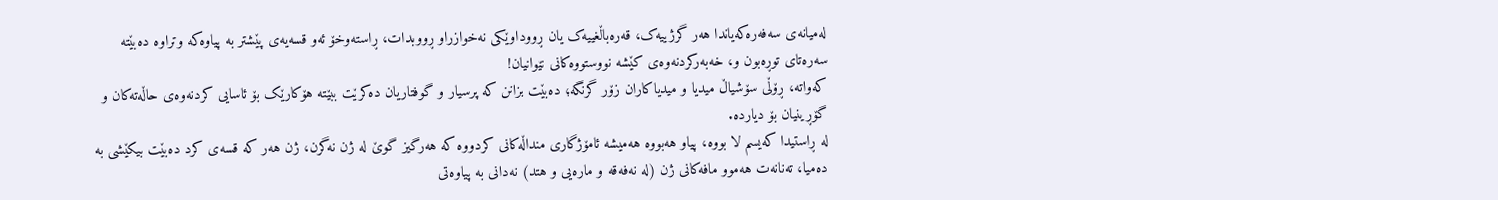لەمیانەی سەفەرەکەیاندا هەر گرژییەک، قەرەباڵغییەک یان ڕووداوێکی نەخوازراو ڕووبدات، ڕاستەوخۆ ئەو قسەیەی پێشتر بە پیاوەکە وتراوە دەبێتە سەرەتای توڕەبون و، خەبەرکردنەوەی کێشە نووستووەکانی نێوانیان!
کەواتە، ڕۆڵی سۆشیاڵ میدیا و میدیاکاران زۆر گرنگە؛ دەبێت بزانن کە پرسیار و گوفتاریان دەکرێت ببێتە هۆکارێک بۆ ئاسایی کردنەوەی حاڵەتەکان و گۆڕینیان بۆ دیاردە.
لە ڕاستیدا کەیسم لا بووە، پیاو هەبووە هەمیشە ئامۆژگاری منداڵەکانی کردووە کە هەرگیز گوێ لە ژن نەگرن، ژن هەر کە قسەی کرد دەبێت بیکێشی بە دەمیا، تەنانەت هەموو مافەکانی ژن (لە نەفەقە و مارەیی و هتد) نەدانی بە پیاوەتی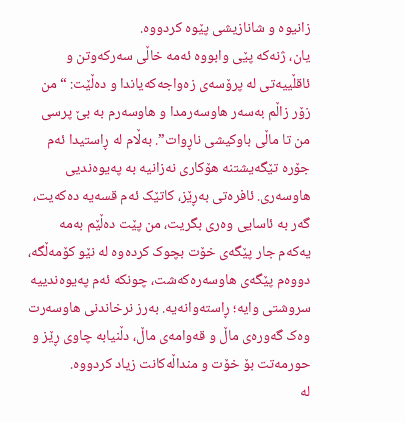زانیوە و شانازیشی پێوە کردووە.
یان، ژنەکە پێی وابووە ئەمە خاڵی سەرکەوتن و ئاقڵییەتی لە پرۆسەی زەواجەکەیاندا و دەڵێت: “من زۆر زاڵم بەسەر هاوسەرمدا و هاوسەرم بە بێ پرسی من تا ماڵی باوکیشی ناڕوات”. بەڵام لە ڕاستیدا ئەم جۆرە تێگەیشتنە هۆکاری نەزانیە بە پەیوەندیی هاوسەری. ئافرەتی بەڕێز، کاتێک ئەم قسەیە دەکەیت، گەر بە ئاسایی وەری بگریت، من پێت دەڵێم بەمە یەکەم جار پێگەی خۆت بچوک کردەوە لە نێو کۆمەڵگە، دووەم پێگەی هاوسەرەکەشت، چونکە ئەم پەیوەندییە سروشتی وایە؛ ڕاستەوانەیە. بەرز نرخاندنی هاوسەرت وەک گەورەی ماڵ و قەوامەی ماڵ، دڵنیابە چاوی ڕێز و حورمەتت بۆ خۆت و منداڵەکانت زیاد کردووە.
لە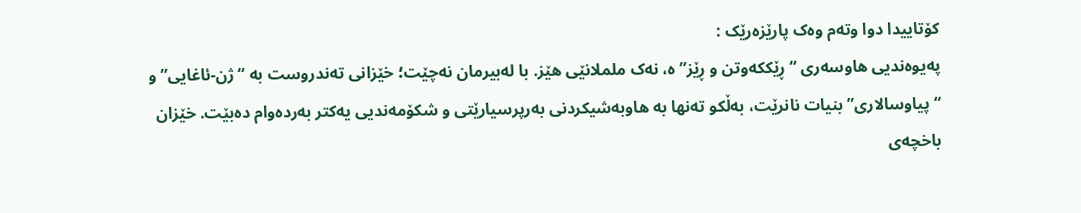کۆتاییدا دوا وتەم وەک پارێزەرێک :
پەیوەندیی هاوسەری “ڕێککەوتن و ڕێز”ە، نەک ململانێی هێز. با لەبیرمان نەچێت؛ خێزانی تەندروست بە “ژن-ئاغایی” و “پیاوسالاری” بنیات نانرێت، بەڵکو تەنها بە هاوبەشیکردنی بەرپرسیارێتی و شکۆمەندیی یەکتر بەردەوام دەبێت. خێزان باخچەی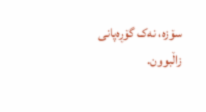سۆزە، نەک گۆڕەپانی زاڵبوون.